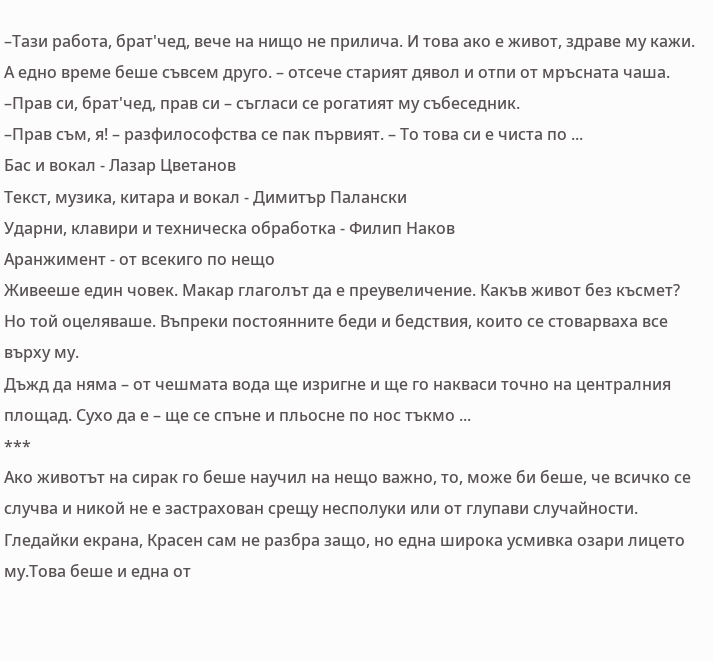–Тази работа, брат'чед, вече на нищо не прилича. И това ако е живот, здраве му кажи. А едно време беше съвсем друго. – отсече старият дявол и отпи от мръсната чаша.
–Прав си, брат'чед, прав си – съгласи се рогатият му събеседник.
–Прав съм, я! – разфилософства се пак първият. – То това си е чиста по ...
Бас и вокал - Лазар Цветанов
Текст, музика, китара и вокал - Димитър Палански
Ударни, клавири и техническа обработка - Филип Наков
Аранжимент - от всекиго по нещо
Живееше един човек. Макар глаголът да е преувеличение. Какъв живот без късмет?
Но той оцеляваше. Въпреки постоянните беди и бедствия, които се стоварваха все върху му.
Дъжд да няма – от чешмата вода ще изригне и ще го накваси точно на централния площад. Сухо да е – ще се спъне и пльосне по нос тъкмо ...
***
Ако животът на сирак го беше научил на нещо важно, то, може би беше, че всичко се случва и никой не е застрахован срещу несполуки или от глупави случайности. Гледайки екрана, Красен сам не разбра защо, но една широка усмивка озари лицето му.Това беше и една от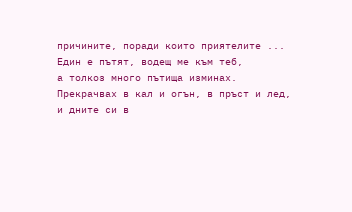причините, поради които приятелите ...
Един е пътят, водещ ме към теб,
а толкоз много пътища изминах.
Прекрачвах в кал и огън, в пръст и лед,
и дните си в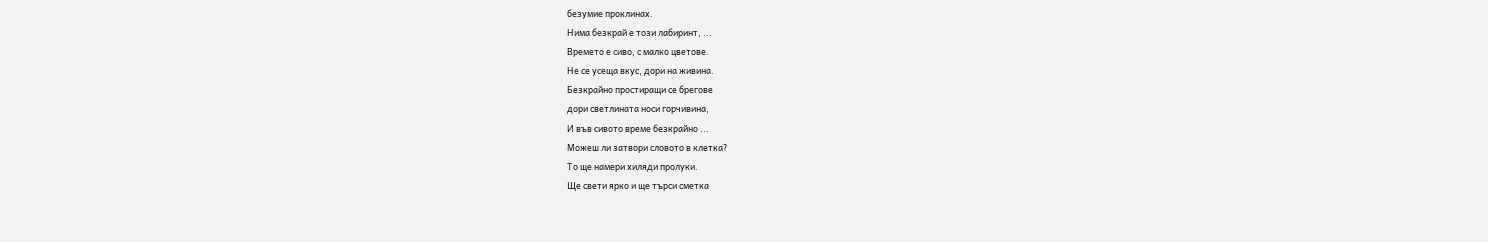безумие проклинах.
Нима безкрай е този лабиринт, ...
Времето е сиво, с малко цветове.
Не се усеща вкус, дори на живина.
Безкрайно простиращи се брегове
дори светлината носи горчивина,
И във сивото време безкрайно ...
Можеш ли затвори словото в клетка?
То ще намери хиляди пролуки.
Ще свети ярко и ще търси сметка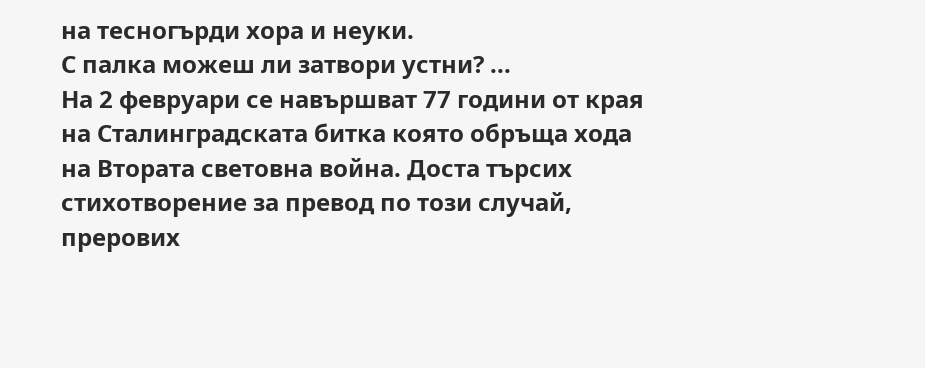на тесногърди хора и неуки.
С палка можеш ли затвори устни? ...
На 2 февруари се навършват 77 години от края на Сталинградската битка която обръща хода на Втората световна война. Доста търсих стихотворение за превод по този случай, прерових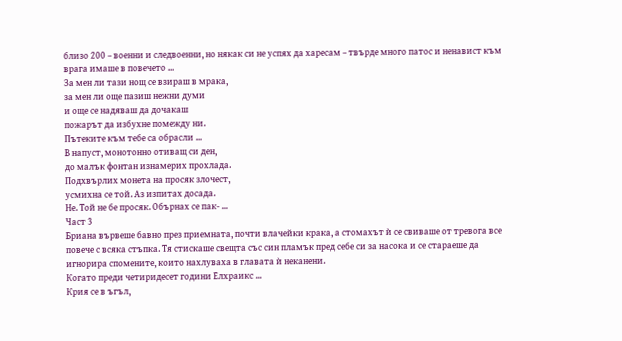близо 200 – военни и следвоенни, но някак си не успях да харесам – твърде много патос и ненавист към врага имаше в повечето ...
За мен ли тази нощ се взираш в мрака,
за мен ли още пазиш нежни думи
и още се надяваш да дочакаш
пожарът да избухне помежду ни.
Пътеките към тебе са обрасли ...
В напуст, монотонно отиващ си ден,
до малък фонтан изнамерих прохлада.
Подхвърлих монета на просяк злочест,
усмихна се той. Аз изпитах досада.
Не. Той не бе просяк. Обърнах се пак- ...
Част 3
Бриана вървеше бавно през приемната, почти влачейки крака, а стомахът ѝ се свиваше от тревога все повече с всяка стъпка. Тя стискаше свещта със син пламък пред себе си за насока и се стараеше да игнорира спомените, които нахлуваха в главата ѝ неканени.
Когато преди четиридесет години Елхраикс ...
Крия се в ъгъл,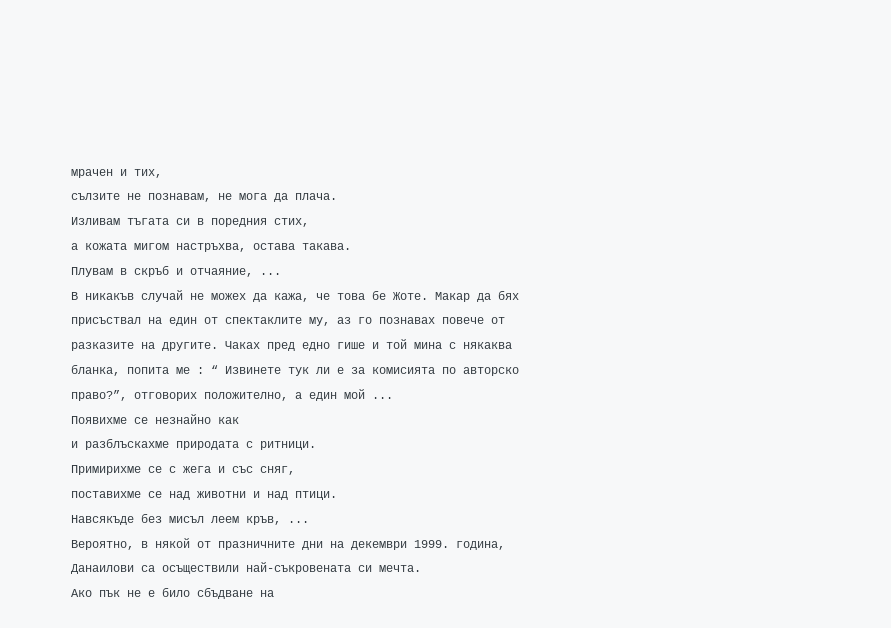мрачен и тих,
сълзите не познавам, не мога да плача.
Изливам тъгата си в поредния стих,
а кожата мигом настръхва, остава такава.
Плувам в скръб и отчаяние, ...
В никакъв случай не можех да кажа, че това бе Жоте. Макар да бях присъствал на един от спектаклите му, аз го познавах повече от разказите на другите. Чаках пред едно гише и той мина с някаква бланка, попита ме : “ Извинете тук ли е за комисията по авторско право?”, отговорих положително, а един мой ...
Появихме се незнайно как
и разблъскахме природата с ритници.
Примирихме се с жега и със сняг,
поставихме се над животни и над птици.
Навсякъде без мисъл леем кръв, ...
Вероятно, в някой от празничните дни на декември 1999. година,
Данаилови са осъществили най-съкровената си мечта.
Ако пък не е било сбъдване на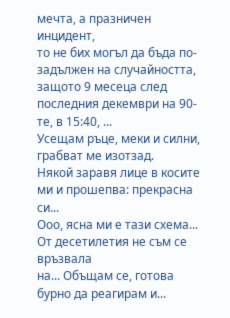мечта, а празничен инцидент,
то не бих могъл да бъда по-задължен на случайността,
защото 9 месеца след последния декември на 90-те, в 15:40, ...
Усещам ръце, меки и силни, грабват ме изотзад.
Някой заравя лице в косите ми и прошепва: прекрасна си...
Ооо, ясна ми е тази схема... От десетилетия не съм се връзвала
на... Объщам се, готова бурно да реагирам и...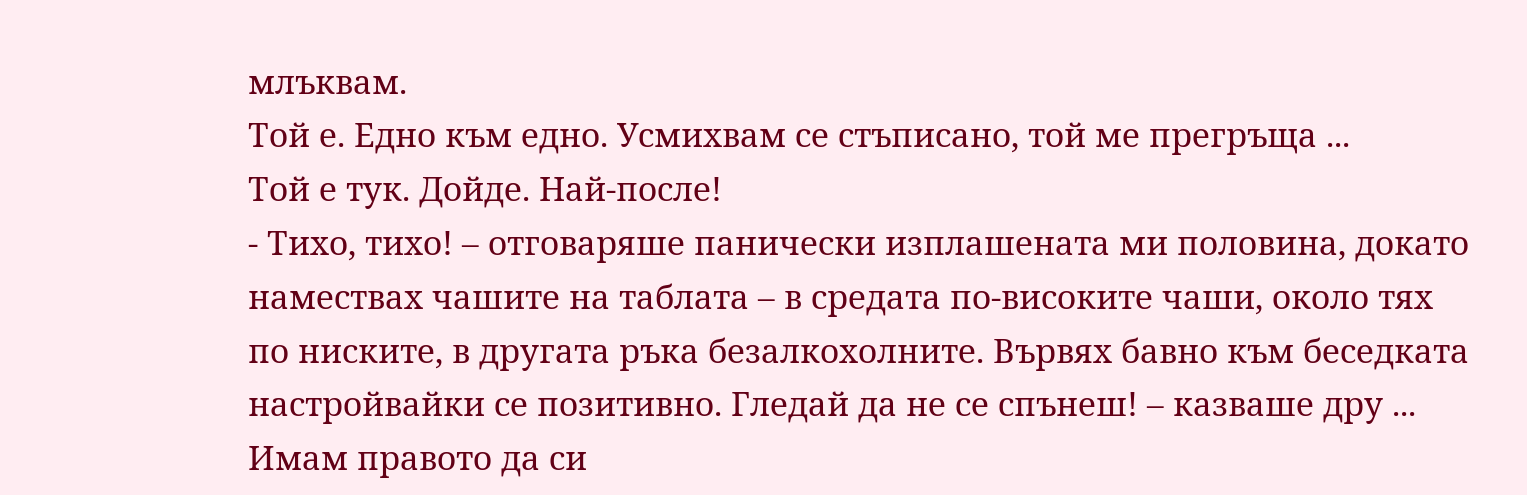млъквам.
Той е. Едно към едно. Усмихвам се стъписано, той ме прегръща ...
Той е тук. Дойде. Най-после!
- Тихо, тихо! – отговаряше панически изплашената ми половина, докато намествах чашите на таблата – в средата по-високите чаши, около тях по ниските, в другата ръка безалкохолните. Вървях бавно към беседката настройвайки се позитивно. Гледай да не се спънеш! – казваше дру ...
Имам правото да си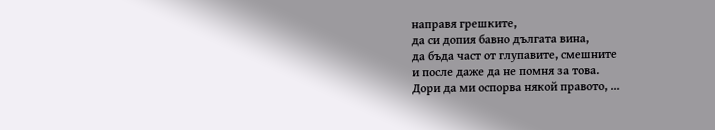направя грешките,
да си допия бавно дългата вина,
да бъда част от глупавите, смешните
и после даже да не помня за това.
Дори да ми оспорва някой правото, ...